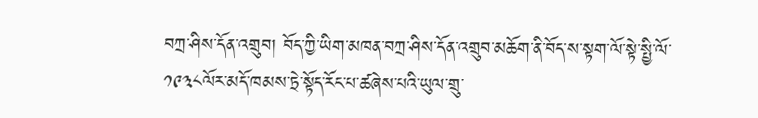བཀྲ་ཤིས་དོན་འགྲུབ། བོད་ཀྱི་ཡིག་མཁན་བཀྲ་ཤིས་དོན་འགྲུབ་མཆོག་ནི་བོད་ས་སྟག་ལོ་སྟེ་སྤྱི་ལོ་༡༩༣༨ལོར་མདོ་ཁམས་ཏྲེ་སྟོད་རོང་པ་ཚཞེས་པའི་ཡུལ་གྲུ་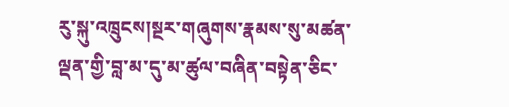རུ་སྐུ་འཁྲུངས།སྔར་གཞུགས་རྣམས་སུ་མཚན་ལྡན་གྱི་བླ་མ་དུ་མ་ཚུལ་བཞིན་བསྟེན་ཅིང་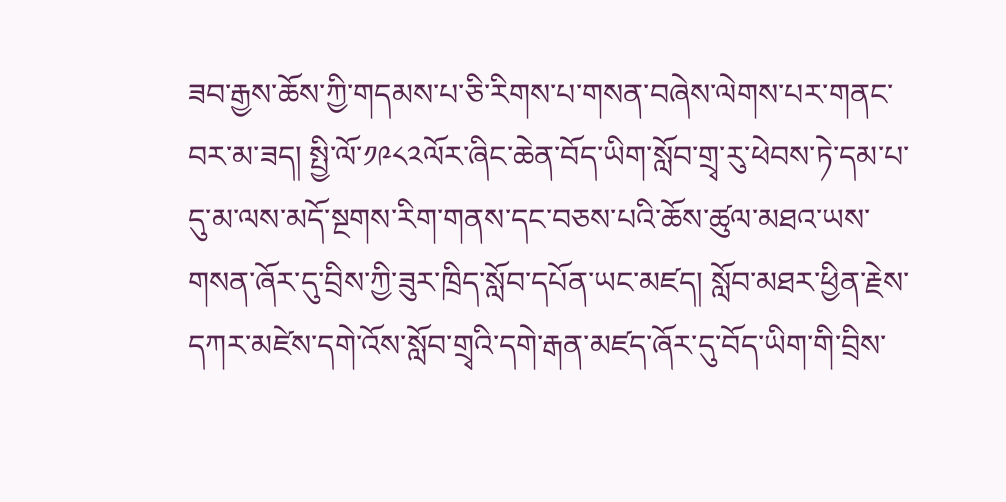ཟབ་རྒྱས་ཆོས་ཀྱི་གདམས་པ་ཅི་རིགས་པ་གསན་བཞེས་ལེགས་པར་གནང་བར་མ་ཟད། སྤྱི་ལོ་༡༩༨༢ལོར་ཞིང་ཆེན་བོད་ཡིག་སློབ་གྲྭ་རུ་ཕེབས་ཏེ་དམ་པ་དུ་མ་ལས་མདོ་སྔགས་རིག་གནས་དང་བཅས་པའི་ཆོས་ཚུལ་མཐའ་ཡས་གསན་ཞོར་དུ་བྲིས་ཀྱི་ཟུར་ཁྲིད་སློབ་དཔོན་ཡང་མཛད། སློབ་མཐར་ཕྱིན་རྗེས་དཀར་མཛེས་དགེ་འོས་སློབ་གྲྭའི་དགེ་རྒན་མཛད་ཞོར་དུ་བོད་ཡིག་གི་བྲིས་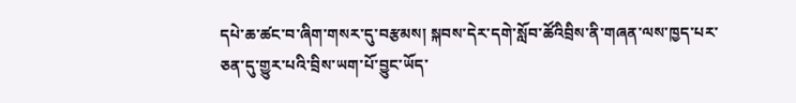དཔེ་ཆ་ཚང་བ་ཞིག་གསར་དུ་བརྩམས། སྐབས་དེར་དགེ་སློབ་ཚོའིབྲིས་ནི་གཞན་ལས་ཁྱད་པར་ཅན་དུ་གྱུར་པའི་བྲིས་ཡག་པོ་བྱུང་ཡོད་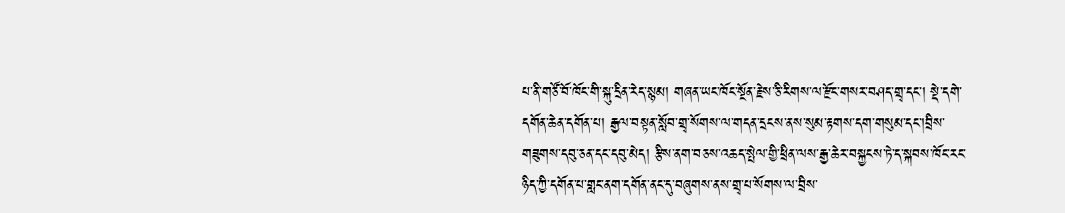པ་ནི་གཙོ་བོ་ཁོང་གི་སྐུ་དྲིན་རེད་སྙམ། གཞན་ཡང་ཁོང་སྔོན་རྗེས་ཅི་རིགས་ལ་རྫོང་གསར་བཤད་གྲྭ་དང་། སྡེ་དགེ་དགོན་ཆེན་དགོན་པ། རྒྱལ་བསྟན་སློབ་གྲྭ་སོགས་ལ་གདན་དྲངས་ནས་སུམ་རྟགས་དག་གསུམ་དང་།བྲིས་གཟུགས་དབུ་ཅན་དང་དབུ་མེད། རྩིས་ནག་བཅས་འཆད་སྤེལ་གྱི་ཕྲིན་ལས་རྒྱ་ཆེར་བསྐྱངས་ཏེ་ད་སྐབས་ཁོང་རང་ཉིད་ཀྱི་དགོན་པ་གླང་ནག་དགོན་ནང་དུ་བཞུགས་ནས་གྲྭ་པ་སོགས་ལ་བྲིས་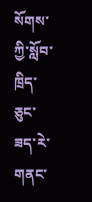སོགས་ཀྱི་སློབ་ཁྲིད་ཅུང་ཟད་རེ་གནང་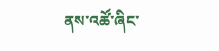ནས་འཚོ་ཞིང་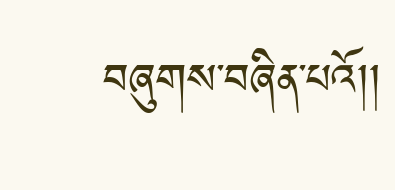བཞུགས་བཞིན་པའོ།།